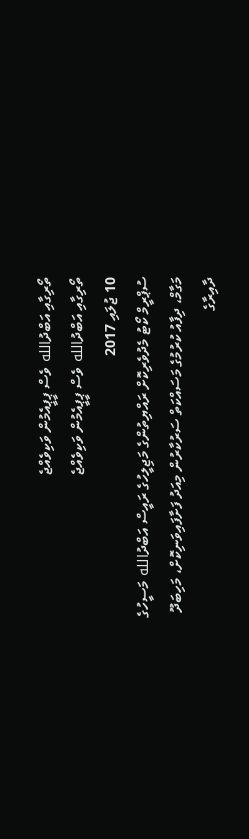ތޯރިގާއި އަބްދުالله ވެސް ޕީޕީއެމުން ވަކިވެއްޖެ
ތޯރިގާއި އަބްދުالله ވެސް ޕީޕީއެމުން ވަކިވެއްޖެ
10 ޖުލައި 2017
ސުޕްރީމް ކޯޓު މެދުވެރިކޮށް ރައްޔިތުންގެ މަޖިލީހުގެ ރައީސް އަބްދުالله މަސީހުގެ މަގާމް، ދިފާއު ކުރުމުގެ މަސައްކަތް ސަރުކާރުން މިއަދު ފަށާފައިވަނިކޮށް، މަހިބަދޫ ދާއިރާގެ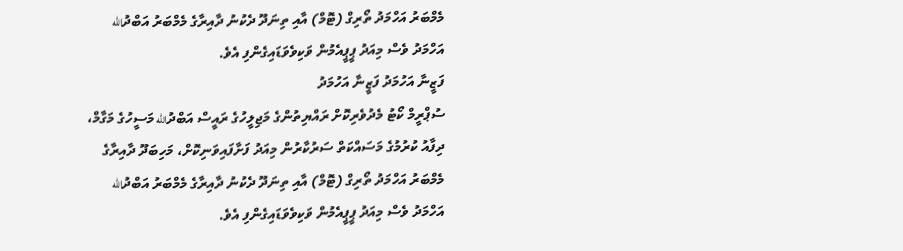މެމްބަރު އަހްމަދު ތޯރިގް (ޓޮމް) އާއި ތިނަދޫ ދެކުނު ދާއިރާގެ މެމްބަރު އަބްދުالله އަހްމަދު ވެސް މިއަދު ޕީޕީއެމުން ވަކިވެވަޑައިގެންފި އެވެ.
ފަޒީނާ އަހުމަދު ފަޒީނާ އަހުމަދު
ސުޕްރީމް ކޯޓު މެދުވެރިކޮށް ރައްޔިތުންގެ މަޖިލީހުގެ ރައީސް އަބްދުالله މަސީހުގެ މަގާމް، ދިފާއު ކުރުމުގެ މަސައްކަތް ސަރުކާރުން މިއަދު ފަށާފައިވަނިކޮށް، މަހިބަދޫ ދާއިރާގެ މެމްބަރު އަހްމަދު ތޯރިގް (ޓޮމް) އާއި ތިނަދޫ ދެކުނު ދާއިރާގެ މެމްބަރު އަބްދުالله އަހްމަދު ވެސް މިއަދު ޕީޕީއެމުން ވަކިވެވަޑައިގެންފި އެވެ.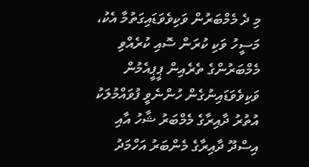މި ދެ މެމްބަރުން ވަކިވެވަޑައިގަތުމާ އެކު، މަސީހު ވަކި ކުރަން ސޮއި ކުރެއްވި މެމްބަރުންގެ ތެރެއިން ޕީޕީއެމުން ވަކިވެވަޑައިނުގެން ހުންނެވީ ފުވައްމުލަކު އުތުރު ދާއިރާގެ މެމްބަރު ޝާހު އާއި އިސްދޫ ދާއިރާގެ މެންބަރު އަހްމަދު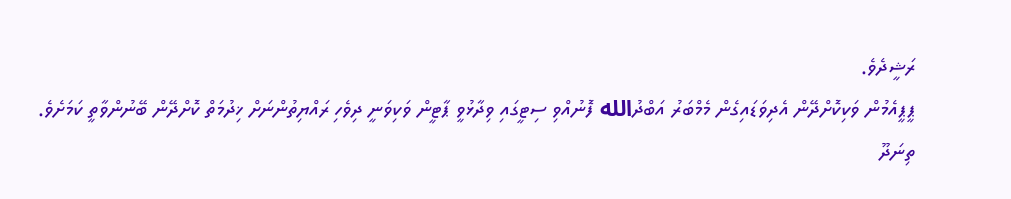ރަޝީދެވެ.
ޕީޕީއެމުން ވަކިކޮށްދޭން އެދިވަޑައިގެން މެމްބަރު އަބްދުالله ފޮނުއްވި ސިޓީގައި ވިދާޅުވީ ޕާޓީން ވަކިވަނީ ދިވެހި ރައްޔިތުންނަށް ޚިދުމަތް ކޮށްދޭން ބޭނުންވާތީ ކަމަށެވެ.
ތިނަދޫ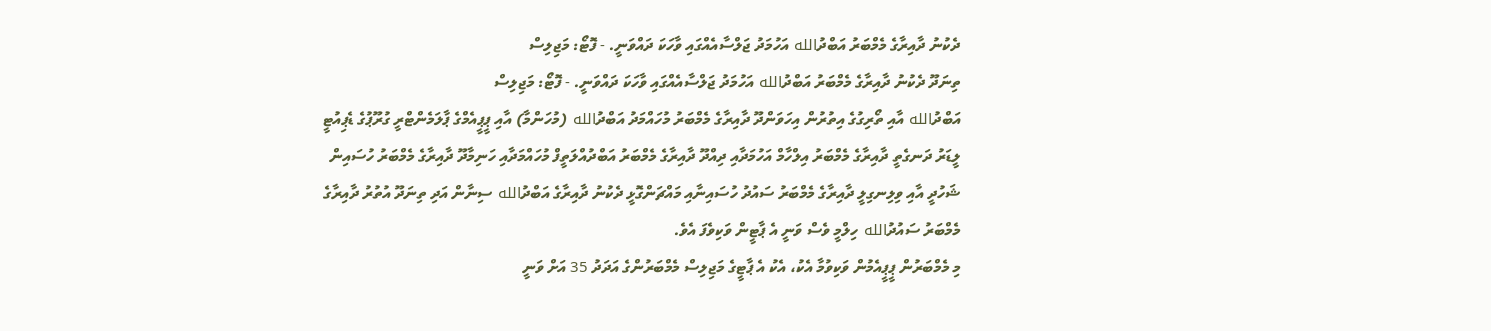ދެކުނު ދާއިރާގެ މެމްބަރު އަބްދުالله އަހުމަދު ޖަލްސާއެއްގައި ވާހަކަ ދައްވަނީ. - ފޮޓޯ: މަޖިލިސް
ތިނަދޫ ދެކުނު ދާއިރާގެ މެމްބަރު އަބްދުالله އަހުމަދު ޖަލްސާއެއްގައި ވާހަކަ ދައްވަނީ. - ފޮޓޯ: މަޖިލިސް
އަބްދުالله އާއި ތޯރިގުގެ އިތުރުން އިހަވަންދޫ ދާއިރާގެ މެމްބަރު މުހައްމަދު އަބްދުالله (މުހަންމާ) އާއި ޕީޕީއެމްގެ ޕާލަމެންޓްރީ ގުރޫޕުގެ ޑެޕިއުޓީ ލީޑަރު ދަނގެތީ ދާއިރާގެ މެމްބަރު އިލްހާމް އަހުމަދާއި ދިއްދޫ ދާއިރާގެ މެމްބަރު އަބްދުއްލަތީފް މުހައްމަދާއި ހަނިމާދޫ ދާއިރާގެ މެމްބަރު ހުސައިން ޝަހުދީ އާއި ވިލިނގިލީ ދާއިރާގެ މެމްބަރު ސައުދު ހުސައިނާއި މައްޗަންގޮޅީ ދެކުނު ދާއިރާގެ އަބްދުالله ސިނާން އަދި ތިނަދޫ އުތުރު ދާއިރާގެ މެމްބަރު ސައުދުالله ހިލްމީ ވެސް ވަނީ އެ ޕާޓީން ވަކިވެފަ އެވެ.
މި މެމްބަރުން ޕީޕީއެމުން ވަކިވުމާ އެކު، އެކު އެ ޕާޓީގެ މަޖިލިސް މެމްބަރުންގެ އަދަދު 35 އަށް ވަނީ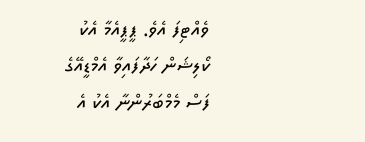ވެއްޓިފަ އެވެ. ޕީޕީއެމާ އެކު ކޯލިޝަން ހަދާފައިވާ އެމްޑީއޭގެ ފަސް މެމްބަރުންނާ އެކު އެ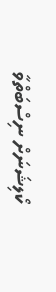ކޯލިޝަނަށް ނިސްބަތްވާ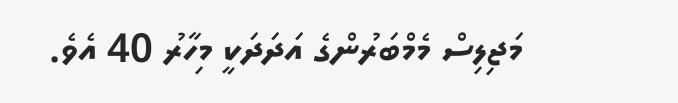މަޖިލިސް މެމްބަރުންގެ އަދަދަކީ މިހާރު 40 އެވެ.